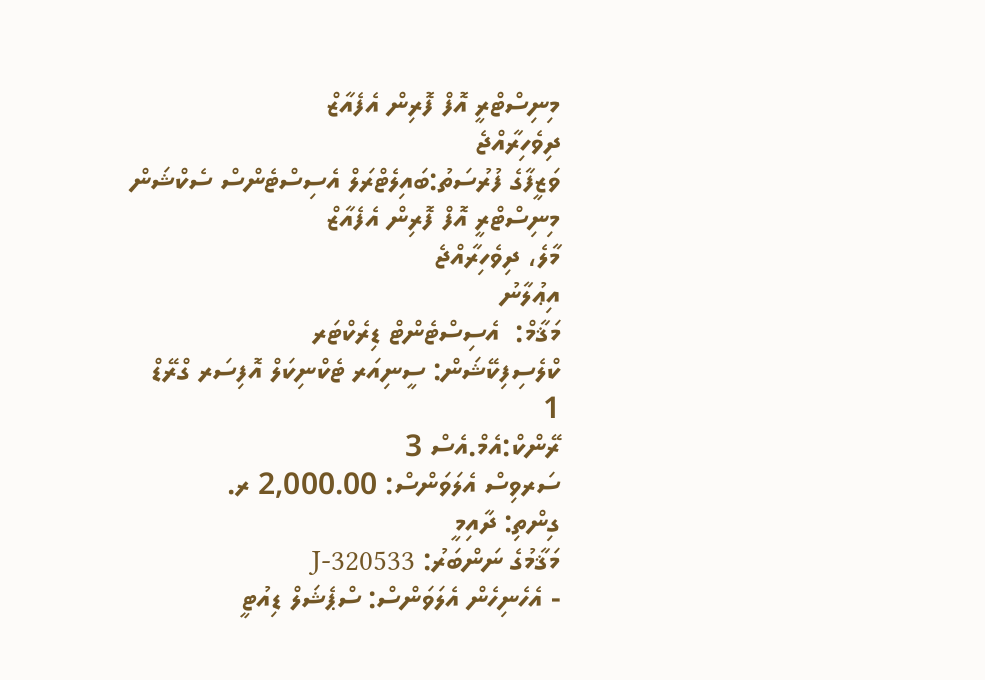މިނިސްޓްރީ އޮފް ފޮރިން އެފެއާޒް
ދިވެހިރާއްޖެ
ވަޒީފާގެ ފުރުސަތު:ބައިލެޓްރަލް އެސިސްޓެންސް ސެކްޝަން
މިނިސްޓްރީ އޮފް ފޮރިން އެފެއާޒް
މާލެ، ދިވެހިރާއްޖެ
އިޢުލާނު
މަޤާމް:  އެސިސްޓެންޓް ޑިރެކްޓަރ
ކްލެސިފިކޭޝަން: ސީނިއަރ ޓެކްނިކަލް އޮފިސަރ ގްރޭޑް 1
ރޭންކް:އެމް.އެސް 3
ސަރވިސް އެލަވަންސް: 2,000.00 ރ.
ގިންތި: ދާއިމީ
މަޤާމުގެ ނަންބަރު: J-320533
- އެހެނިހެން އެލަވަންސް: ސްޕެޝަލް ޑިއުޓީ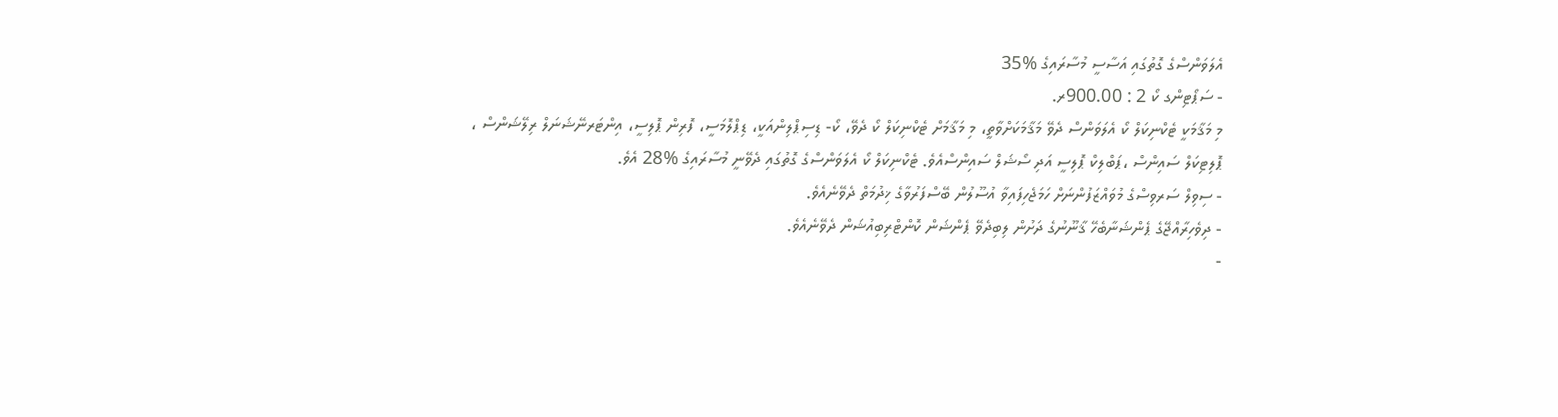އެލަވަންސްގެ ގޮތުގައި އަސާސީ މުސާރައިގެ %35
- ސަޕޯޓިންގ ކޯ 2 : 900.00ރ.
މި މަޤާމަކީ ޓެކްނިކަލް ކޯ އެލަވަންސް ދެވޭ މަޤާމަކަށްވާތީ، މި މަޤާމަށް ޓެކްނިކަލް ކޯ ދެވޭ، ކޯ- ޑިސިޕްލިންއަކީ، ޑިޕްލޮމަސީ، ފޮރިން ޕޮލިސީ، އިންޓަރނޭޝަނަލް ރިލޭޝަންސް ، ޕޮލިޓިކަލް ސައިންސް ،ޕަބްލިކް ޕޮލިސީ އަދި ސޯޝަލް ސައިންސްއެވެ. ޓެކްނިކަލް ކޯ އެލަވަންސްގެ ގޮތުގައި ދެވޭނީ މުސާރައިގެ %28 އެވެ.
- ސިވިލް ސަރވިސްގެ މުވައްޒަފުންނަށް ހަމަޖެހިފައިވާ އުސޫލުން ބޭސްފަރުވާގެ ޚިދުމަތް ދެވޭނެއެވެ.
- ދިވެހިރާއްޖޭގެ ޕެންޝަނާބެހޭ ޤާނޫނުގެ ދަށުން ލިބިދެވޭ ޕެންޝަން ކޮންޓްރިބިއުޝަން ދެވޭނެއެވެ.
-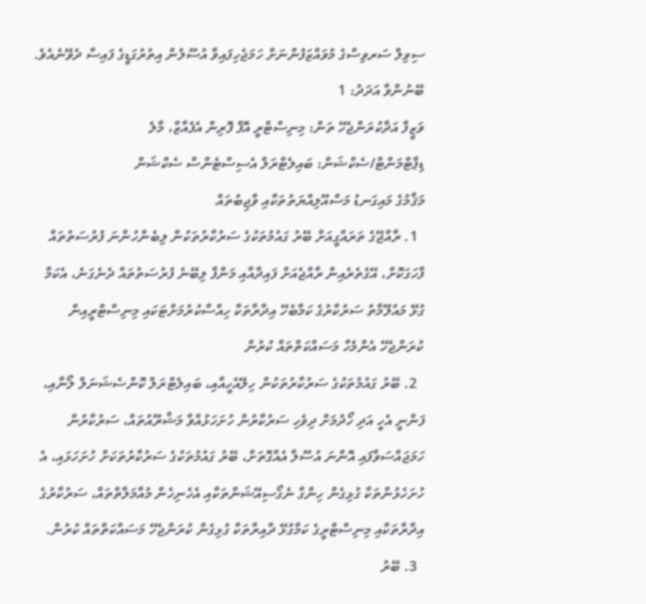ސިވިލް ސަރވިސްގެ މުވައްޒަފުންނަށް ހަމަޖެހިފައިވާ އުސޫލުން އިތުރުގަޑީގެ ފައިސާ ދެވޭނެއެވެ.
ބޭނުންވާ އަދަދު: 1
ވަޒީފާ އަދާކުރަންޖެހޭ ތަން: މިނިސްޓްރީ އޮފް ފޮރިން އެފެއާޒް، މާލެ
ޑިޕާޓްމަންޓް/ސެކްޝަން: ބައިލެޓްރަލް އެސިސްޓެންސް ސެކްޝަން
މަޤާމުގެ މައިގަނޑު މަސްއޫލިއްޔަތުތަކާއި ވާޖިބުތައް
  1. ރާއްޖޭގެ ތަރައްގީއަށް ބޭރު ގައުމުތަކުގެ ސަރުކާރުތަކުން ލިބެންހުންނަ ފުރުސަތުތައް ފާހަގަކޮށް، އޭގެތެރެއިން ރާއްޖެއަށް ފައިދާއާއި މަންފާ ލިބޭނެ ފުރުސަތުތައް ދެނެގަނެ، އެކަމާ ގުޅޭ މައުލޫމާތު ސަރުކާރުގެ ކަމާބެހޭ އިދާރާތަކާ ހިއްސާކުރުމަށްޓަކައި މިނިސްޓްރީއިން ކުރަންޖެހޭ އެންމެހާ މަސައްކަތްތައް ކުރުން
  2. ބޭރު ގައުމުތަކުގެ ސަރުކާރުތަކުން ހިލޭއެހީއާއި، ބައިލެޓްރަލް ކޮންސެޝަނަލް ލޯނާއި، ފަންނީ އެހީ އަދި ހޯދުމަށް ދިވެހި ސަރުކާރުން ހުށަހަޅުއްވާ މަޝްރޫއުތައް، ސަރުކާރުން ހަމަޖައްސަވާފައި އޮންނަ އުސޫލާ އެއްގޮތަށް، ބޭރު ގައުމުތަކުގެ ސަރުކާރުތަކަށް ހުށަހަޅައި، އެ ހުށަހެޅުންތަކާ ގުޅިގެން ހިންގާ ނެގޯސިއޭޝަންތަކާއި އެހެނިހެން މުއާމަލާތްތައް، ސަރުކާރުގެ އިދާރާތަކާއި މިނިސްޓްރީގެ ކަމާގުޅޭ ދާއިރާތަކާ ގުޅިގެން ކުރަންޖެހޭ މަސައްކަތްތައް ކުރުން.
  3. ބޭރު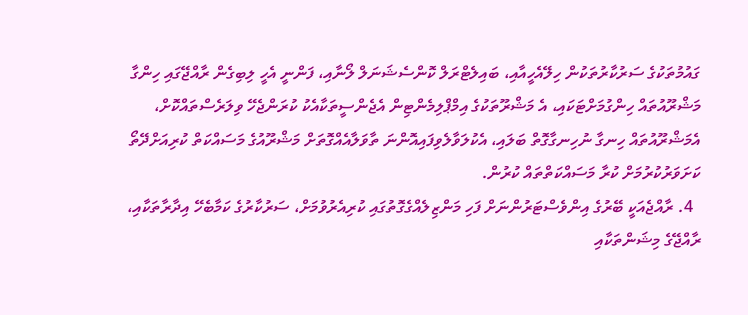ގައުމުތަކުގެ ސަރުކާރުތަކުން ހިލޭއެހީއާއި، ބައިލެޓްރަލް ކޮންސެޝަނަލް ލޯނާއި، ފަންނީ އެހީ ލިބިގެން ރާއްޖޭގައި ހިންގާ މަޝްރޫއުތައް ހިންގުމަށްޓަކައި، އެ މަޝްރޫތަކުގެ އިމްޕްލިމެންޓިން އެޖެންސީތަކާއެކު ކުރަންޖެހޭ ވިލަރެސްތައްކޮށް، އެމަޝްރޫއުތައް ހިނގާ ނުހިނގާގޮތް ބަލައި، އެކުލަވާލެވިފައިއޮންނަ ތާވަލާއެއްގޮތަށް މަޝްރޫއުގެ މަސައްކަތް ކުރިއަށްދޭތޯ ކަށަވަރުކުރުމަށް ކުރާ މަސައްކަތްތައް ކުރުން.
  4. ރާއްޖެއަކީ ބޭރުގެ އިންވެސްޓަރުންނަށް ފަހި މަންޒިލެއްގެގޮތުގައި ކުރިއެރުވުމަށް، ސަރުކާރުގެ ކަމާބެހޭ އިދާރާތަކާއި، ރާއްޖޭގެ މިޝަންތަކާއި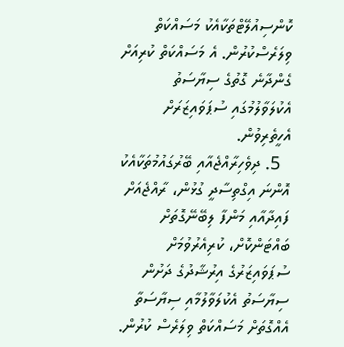ކޮންސިއުލޭޓްތަކާއެކު މަސައްކަތް ވިލަރެސްކުރުން. އެ މަސައްކަތް ކުރިއަށް ގެންދާނެ ގޮތުގެ ސިޔާސަތު އެކުލަވާލުމުގައި ސުޕަވައިޒަރަށް އެހީތެރިވުން.
  5. ދިވެހިރާއްޖެއާއި ބޭރުގައުމުތަކާއެކު އޮންނަ އިގްތިސާދީ ގުޅުން، ރާއްޖެއަށް ފައިދާއާއި މަންފާ ލިބޭނޭގޮތަށް ބައްޓަންކޮށް، ކުރިއެރުވުމަށް ސުޕަވައިޒަރުގެ އިރުޝާދުގެ ދަށުން ސިޔާސަތު އެކުލަވާލުމާއި ސިޔާސަތާ އެއްގޮތަށް މަސައްކަތް ވިލަރެސް ކުރުން.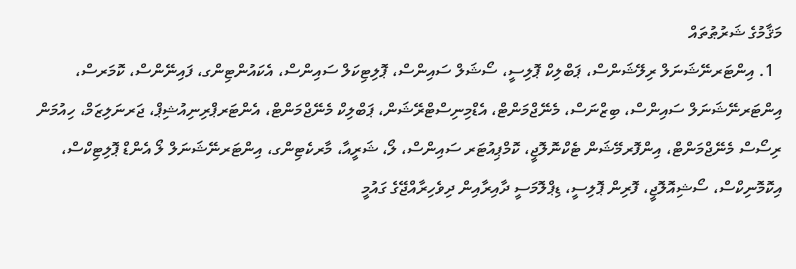މަޤާމުގެ ޝަރުޠުތައް
  1. އިންޓަރނޭޝަނަލް ރިލޭޝަންސް، ޕަބްލިކް ޕޮލިސީ، ސޯޝަލް ސައިންސް، ޕޮލިޓިކަލް ސައިންސް، އެކައުންޓިންގ، ފައިނޭންސް، ކޮމަރސް، އިންޓަރނޭޝަނަލް ސައިންސް، ބިޒްނަސް، މެނޭޖްމަންޓް، އެޑްމިނިސްޓްރޭޝަން، ޕަބްލިކް މެނޭޖްމަންޓް، އެންޓަރޕްރިނިއުޝިޕް، ޖަރނަލިޒަމް، ހިއުމަން ރިސޯސް މެނޭޖްމަންޓް، އިންފޮރމޭޝަން ޓެކްނޮލޮޖީ، ކޮމްޕިއުޓަރ ސައިންސް، ލޯ، ޝަރީއާ، މާރކެޓިންގ، އިންޓަރނޭޝަނަލް ލޯ އެންޑް ޕޮލިޓިކްސް، އިކޮމޮނިކްސް، ސޯޝިއޮލޮޖީ، ފޮރިން ޕޮލިސީ، ޑިޕްލޮމަސީ ދާއިރާއިން ދިވެހިރާއްޖޭގެ ގައުމީ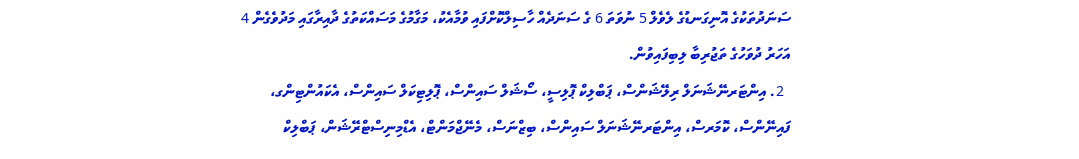ސަނަދުތަކުގެ އޮނިގަނޑުގެ ލެވެލް 5 ނުވަތަ 6 ގެ ސަނަދެއް ހާސިލްކޮށްފައި ވުމާއެކު، މަގާމުގެ މަސައްކަތުގެ ދާއިރާގައި މަދުވެގެން 4 އަހަރު ދުވަހުގެ ތަޖުރިބާ ލިބިފައިވުން.
  2. އިންޓަރނޭޝަނަލް ރިލޭޝަންސް، ޕަބްލިކް ޕޮލިސީ، ސޯޝަލް ސައިންސް، ޕޮލިޓިކަލް ސައިންސް، އެކައުންޓިންގ، ފައިނޭންސް، ކޮމަރސް، އިންޓަރނޭޝަނަލް ސައިންސް، ބިޒްނަސް، މެނޭޖްމަންޓް، އެޑްމިނިސްޓްރޭޝަން، ޕަބްލިކް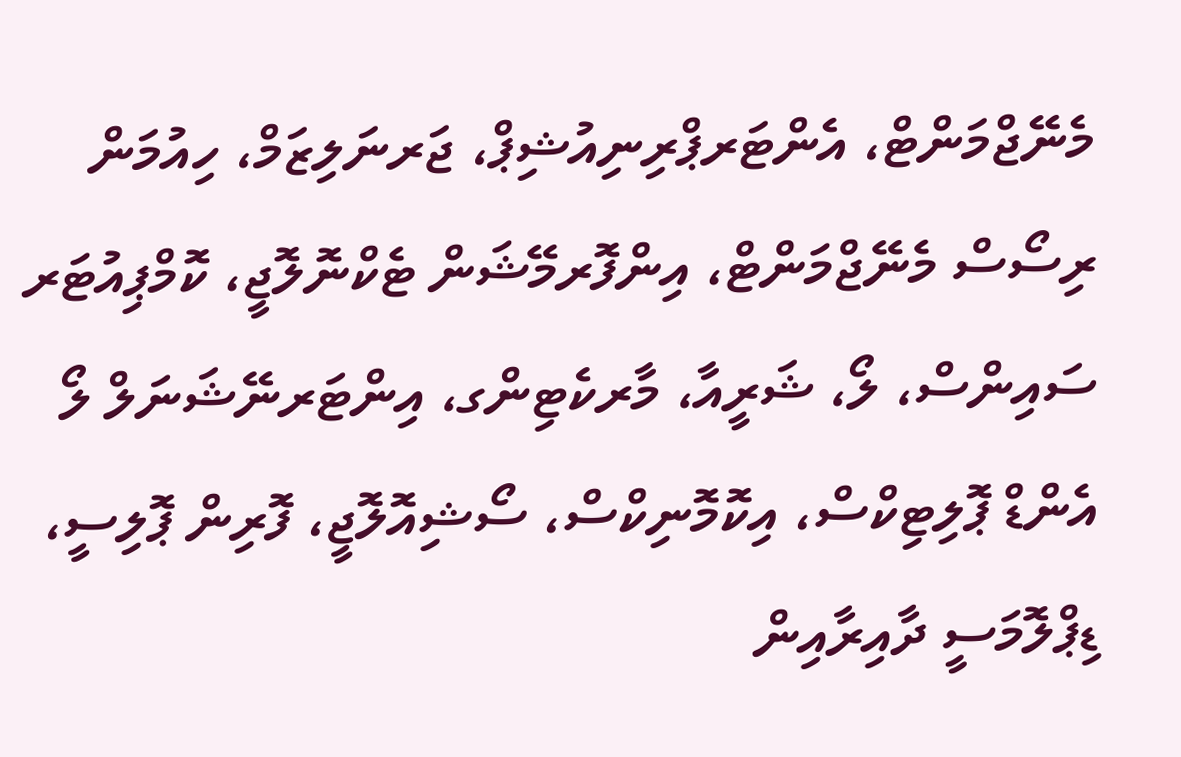މެނޭޖްމަންޓް، އެންޓަރޕްރިނިއުޝިޕް، ޖަރނަލިޒަމް، ހިއުމަން ރިސޯސް މެނޭޖްމަންޓް، އިންފޮރމޭޝަން ޓެކްނޮލޮޖީ، ކޮމްޕިއުޓަރ ސައިންސް، ލޯ، ޝަރީއާ، މާރކެޓިންގ، އިންޓަރނޭޝަނަލް ލޯ އެންޑް ޕޮލިޓިކްސް، އިކޮމޮނިކްސް، ސޯޝިއޮލޮޖީ، ފޮރިން ޕޮލިސީ، ޑިޕްލޮމަސީ ދާއިރާއިން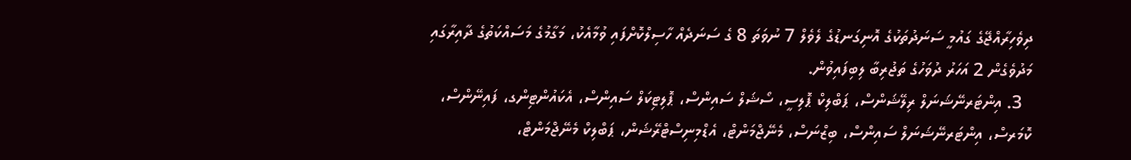ދިވެހިރާއްޖޭގެ ގައުމީ ސަނަދުތަކުގެ އޮނިގަނޑުގެ ލެވެލް 7 ނުވަތަ 8 ގެ ސަނަދެއް ހާސިލްކޮށްފައި ވުމާއެކު، މަގާމުގެ މަސައްކަތުގެ ދާއިރާގައި މަދުވެގެން 2 އަހަރު ދުވަހުގެ ތަޖުރިބާ ލިބިފައިވުން.
  3. އިންޓަރނޭޝަނަލް ރިލޭޝަންސް، ޕަބްލިކް ޕޮލިސީ، ސޯޝަލް ސައިންސް، ޕޮލިޓިކަލް ސައިންސް، އެކައުންޓިންގ، ފައިނޭންސް، ކޮމަރސް، އިންޓަރނޭޝަނަލް ސައިންސް، ބިޒްނަސް، މެނޭޖްމަންޓް، އެޑްމިނިސްޓްރޭޝަން، ޕަބްލިކް މެނޭޖްމަންޓް،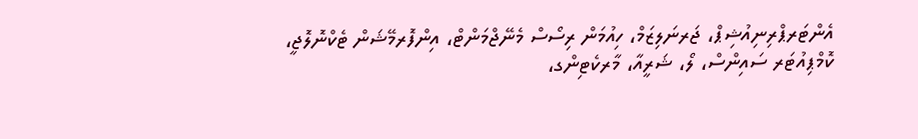އެންޓަރޕްރިނިއުޝިޕް، ޖަރނަލިޒަމް، ހިއުމަން ރިސޯސް މެނޭޖްމަންޓް، އިންފޮރމޭޝަން ޓެކްނޮލޮޖީ، ކޮމްޕިއުޓަރ ސައިންސް، ލޯ، ޝަރީއާ، މާރކެޓިންގ،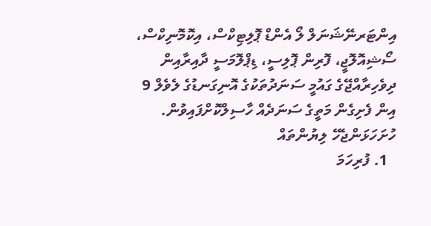އިންޓަރނޭޝަނަލް ލޯ އެންޑް ޕޮލިޓިކްސް، އިކޮމޮނިކްސް، ސޯޝިއޮލޮޖީ، ފޮރިން ޕޮލިސީ، ޑިޕްލޮމަސީ ދާއިރާއިން ދިވެހިރާއްޖޭގެ ގައުމީ ސަނަދުތަކުގެ އޮނިގަނޑުގެ ލެވެލް 9 އިން ފެށިގެން މަތީގެ ސަނަދެއް ހާސިލްކޮށްފައިވުން.
ހުށަހަޅަންޖެހޭ ލިޔުންތައް
  1. ފުރިހަމަ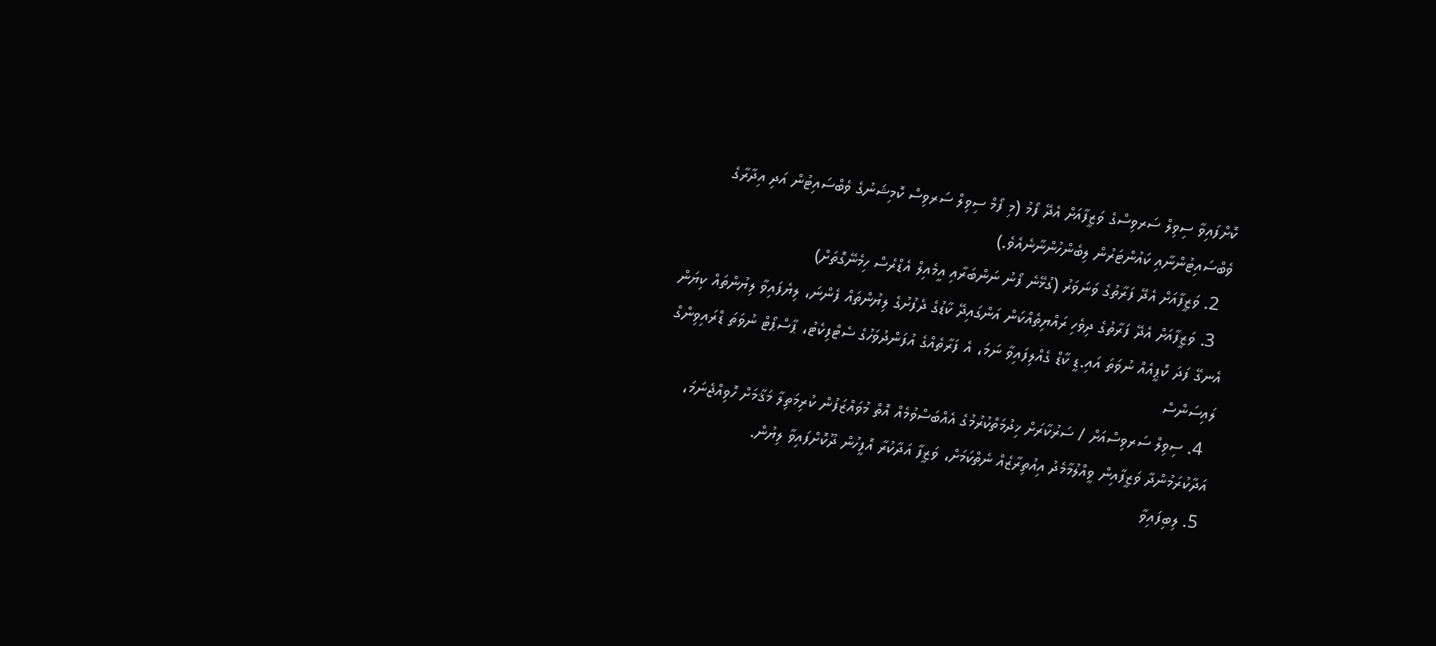ކޮށްފައިވާ ސިވިލް ސަރވިސްގެ ވަޒީފާއަށް އެދޭ ފޯމު (މި ފޯމް ސިވިލް ސަރވިސް ކޮމިޝަނުގެ ވެބްސައިޓުން އަދި އިދާރާގެ ވެބްސައިޓުންނާއި ކައުންޓަރުން ލިބެންހުންނާނެއެވެ.)
  2. ވަޒީފާއަށް އެދޭ ފަރާތުގެ ވަނަވަރު (ގުޅޭނެ ފޯނު ނަންބަރާއި އީމެއިލް އެޑްރެސް ހިމެނޭގޮތަށް)
  3. ވަޒީފާއަށް އެދޭ ފަރާތުގެ ދިވެހި ރައްޔިތެއްކަން އަންގައިދޭ ކާޑުގެ ދެފުށުގެ ލިޔުންތައް ފެންނަ، ލިޔެފައިވާ ލިޔުންތައް ކިޔަން އެނގޭ ފަދަ ކޮޕީއެއް ނުވަތަ އައި.ޑީ ކާޑް ގެއްލިފައިވާ ނަމަ، އެ ފަރާތެއްގެ އުފަންދުވަހުގެ ސެޓްފިކެޓު، ޕާސްޕޯޓް ނުވަތަ ޑްރައިވިންގް ލައިސަންސް
  4. ސިވިލް ސަރވިސްއަށް / ސަރުކާރަށް ޚިދުމަތްކުރުމުގެ އެއްބަސްވުމެއް އޮތް މުވައްޒަފުން ކުރިމަތިލާ މަޤާމަށް ހޮވިއްޖެނަމަ، އަދާކުރަމުންދާ ވަޒީފާއިން ވީއްލުމާމެދު އިއުތިރާޒެއް ނެތްކަމަށް، ވަޒީފާ އަދާކުރާ އޮފީހުން ދޫކޮށްފައިވާ ލިޔުން.
 5. ލިބިފައިވާ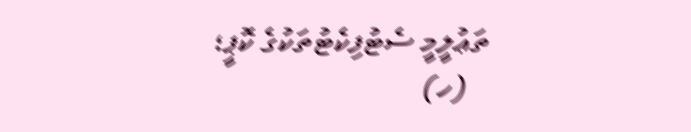ތަޢުލީމީ ސެޓުފިކެޓުތަކުގެ ކޮޕީ؛
   (ހ)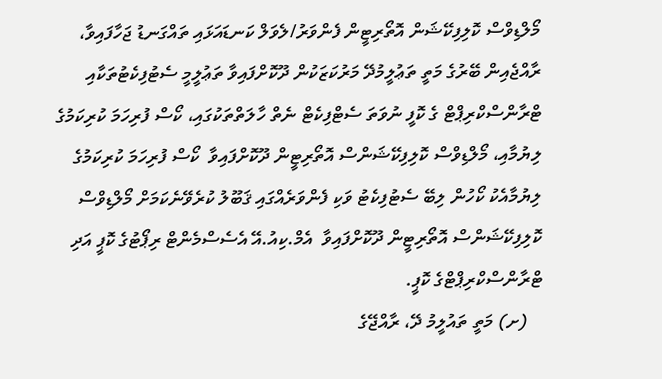މޯލްޑިވްސް ކޮލިފިކޭޝަން އޮތޯރިޓީން ފެންވަރު/ލެވަލް ކަނޑައަޅައި ތައްގަނޑު ޖަހާފައިވާ، ރާއްޖެއިން ބޭރުގެ މަތީ ތަޢުލީމުދޭ މަރުކަޒަކުން ދޫކޮށްފައިވާ ތަޢުލީމީ ސެޓުފިކެޓުތަކާއި ޓްރާންސްކްރިޕްޓް ގެ ކޮފީ ނުވަތަ ސެޓްފިކެޓް ނެތް ހާލަތްތަކުގައި، ކޯސް ފުރިހަމަ ކުރިކަމުގެ ލިޔުމާއި، މޯލްޑިވްސް ކޮލިފިކޭޝަންސް އޮތޯރިޓީން ދޫކޮށްފައިވާ  ކޯސް ފުރިހަމަ ކުރިކަމުގެ ލިޔުމާއެކު ކޯހުން ލިބޭ ސެޓުފިކެޓު ވަކި ފެންވަރެއްގައި ޤަބޫލު ކުރެވޭނެކަމަށް މޯލްޑިވްސް ކޮލިފިކޭޝަންސް އޮތޯރިޓީން ދޫކޮށްފައިވާ  އެމް.ކިއު.އޭ އެސެސްމެންޓް ރިޕޯޓުގެ ކޮޕީ އަދި ޓްރާންސްކްރިޕްޓްގެ ކޮޕީ.
   (ށ) މަތީ ތައުލީމު ދޭ، ރާއްޖޭގެ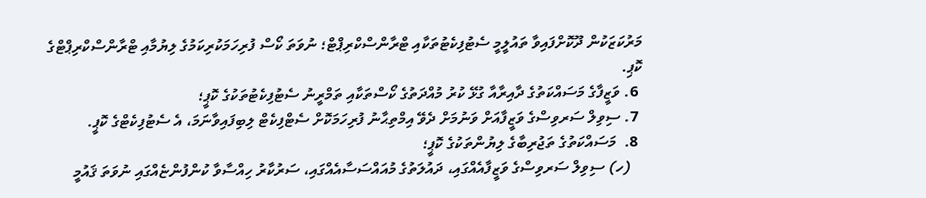މަރުކަޒަކުން ދޫކޮށްފައިވާ ތައުލީމީ ސެޓުފިކެޓުތަކާއި ޓްރާންސްކްރިޕްޓް؛ ނުވަތަ ކޯސް ފުރިހަމަކުރިކަމުގެ ލިޔުމާއި ޓްރާންސްކްރިޕްޓްގެ ކޮޕި.
 6. ވަޒީފާގެ މަސައްކަތުގެ ދާއިރާއާ ގުޅޭ ކުރު މުއްދަތުގެ ކޯސްތަކާއި ތަމްރީނު ސެޓުފިކެޓުތަކުގެ ކޮޕީ؛
 7. ސިވިލް ސަރވިސްގެ ވަޒީފާއަށް ވަނުމަށް ދެވޭ އިމްތިޙާނު ފުރިހަމަކޮށް ސެޓްފިކެޓް ލިބިފައިވާނަމަ، އެ ސެޓުފިކެޓްގެ ކޮޕީ.
 8.  މަސައްކަތުގެ ތަޖުރިބާގެ ލިޔުންތަކުގެ ކޮޕީ؛
   (ހ) ސިވިލް ސަރވިސްގެ ވަޒީފާއެއްގައި، ދައުލަތުގެ މުއައްސަސާއެއްގައި، ސަރުކާރު ހިއްސާވާ ކުންފުންޏެއްގައި ނުވަތަ ޤައުމީ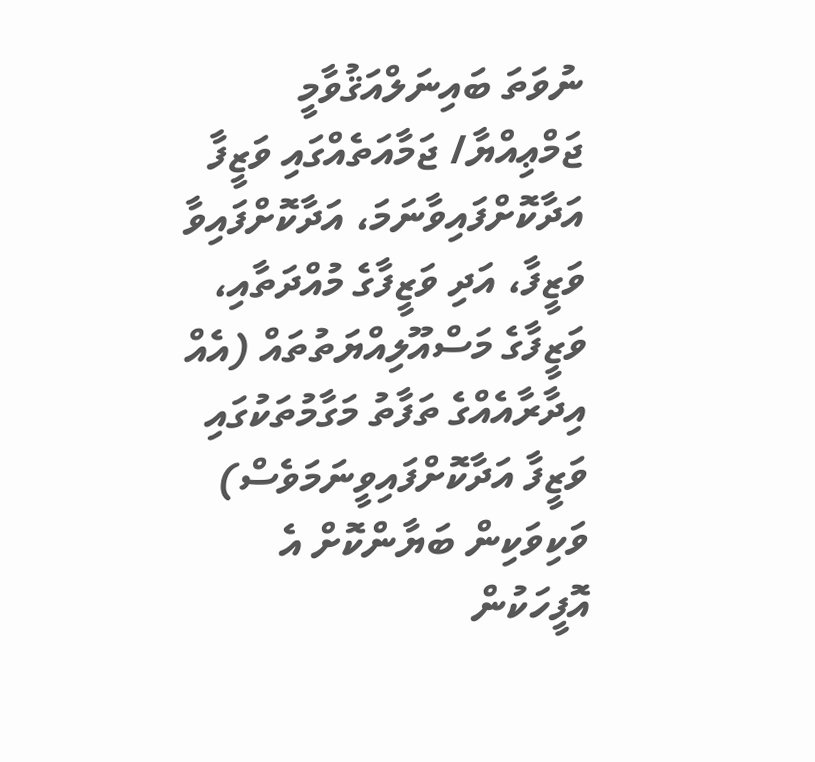ނުވަތަ ބައިނަލްއަޤުވާމީ ޖަމްޢިއްޔާ/ ޖަމާއަތެއްގައި ވަޒީފާ އަދާކޮށްފައިވާނަމަ، އަދާކޮށްފައިވާ ވަޒީފާ، އަދި ވަޒީފާގެ މުއްދަތާއި، ވަޒީފާގެ މަސްއޫލިއްޔަތުތައް (އެއް އިދާރާއެއްގެ ތަފާތު މަގާމުތަކުގައި ވަޒީފާ އަދާކޮށްފައިވީނަމަވެސް) ވަކިވަކިން ބަޔާންކޮށް އެ އޮފީހަކުން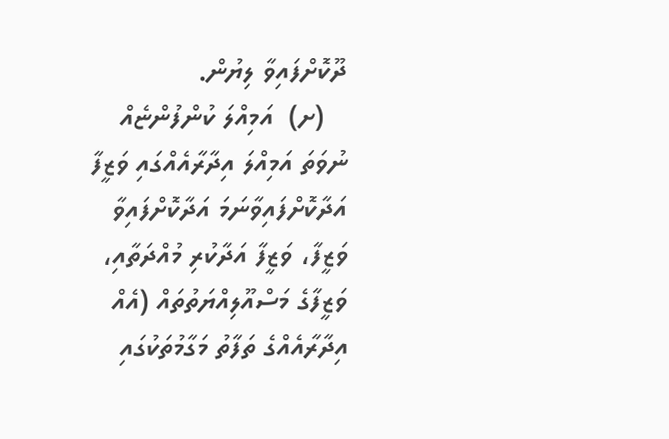ދޫކޮށްފައިވާ ލިޔުން.
   (ށ)  އަމިއްލަ ކުންފުންޏެއް ނުވަތަ އަމިއްލަ އިދާރާއެއްގައި ވަޒީފާ އަދާކޮށްފައިވާނަމަ އަދާކޮށްފައިވާ ވަޒީފާ، ވަޒީފާ އަދާކުރި މުއްދަތާއި، ވަޒީފާގެ މަސްއޫލިއްޔަތުތައް (އެއް އިދާރާއެއްގެ ތަފާތު މަގާމުތަކުގައި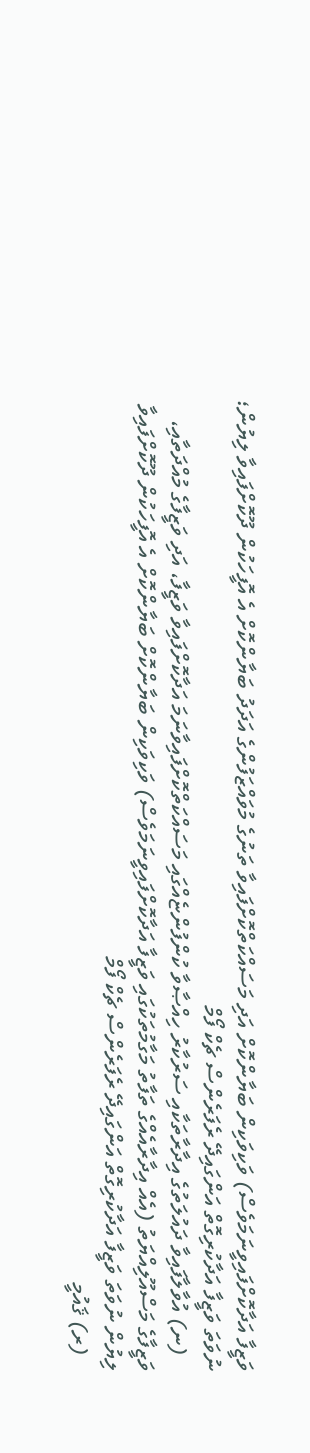ވަޒީފާ އަދާކޮށްފައިވީނަމަވެސް) ވަކިވަކިން ބަޔާންކޮށް އަދި މަސައްކަތްކޮށްފައިވާ ތަނުގެ މުވައްޒަފުންގެ އަދަދު ބަޔާންކޮށް އެ އޮފީހަކުން ދޫކޮށްފައިވާ ލިޔުން؛ ނުވަތަ ވަޒީފާ އަދާކުރިގޮތް އަންގައިދޭ ރެފަރެންސް ޗެކް ފޯމް
   (ނ) އުވާލާފައިވާ ދައުލަތުގެ އިދާރާތަކާއި ސަރުކާރު ހިއްޞާވާ ކުންފުންޏެއްގައި މަސައްކަތްކޮށްފައިވާނަމަ އަދާކޮށްފައިވާ ވަޒީފާ، އަދި ވަޒީފާގެ މުއްދަތާއި، ވަޒީފާގެ މަސްއޫލިއްޔަތު (އެއް އިދާރާއެއްގެ ތަފާތު މަގާމުތަކުގައި ވަޒީފާ އަދާކޮށްފައިވީނަމަވެސް) ވަކިވަކިން ބަޔާންކޮށް ބަޔާންކޮށް އެ އޮފީހަކުން ދޫކޮށްފައިވާ ލިޔުން ނުވަތަ ވަޒީފާ އަދާކުރިގޮތް އަންގައިދޭ ރެފަރެންސް ޗެކް ފޯމް
   (ރ) ޤައުމީ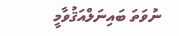ނުވަތަ ބައިނަލްއަޤުވާމީ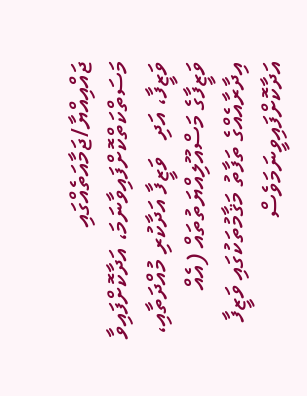ޖައްއިއްޔާ/ޖަމާއަތެއްގައި މަސަތްކަތްކޮށްފައިވާނަމަ، އަދާކޮށްފައިވާ ވަޒީފާ، އަދި   ވަޒީފާ އަދާކުރި މުއްދަތާއި، ވަޒީފާގެ މަސްއޫލިއްޔަތުތައް (އެއް އިދާރާއެއްގެ ތަފާތު މަޤާމުތަކުގައި ވަޒީފާ އަދާކޮށްފައިވީނަމަވެސް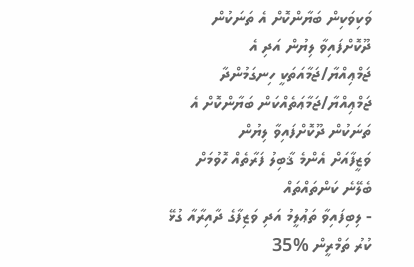ވަކިވަކިން ބަޔާންކޮށް އެ ތަނަކުން ދޫކޮށްފައިވާ ލިޔުން އަދި އެ ޖަމްޢިއްޔާ/ޖަމާއަތަކީ ހިނގަމުންދާ ޖަމްޢިއްޔާ/ޖަމާޢަތެއްކަން ބަޔާންކޮށް އެ ތަނަކުން ދޫކޮށްފައިވާ ލިޔުން
ވަޒީފާއަށް އެންމެ ޤާބިލު ފަރާތެއް ހޮވުމަށް ބެލޭނެ ކަންތައްތައް
- ލިބިފައިވާ ތަޢުލީމު އަދި ވަޒިފާގެ ދާއިރާއާ ގުޅޭ ކުރު ތަމްރީން %35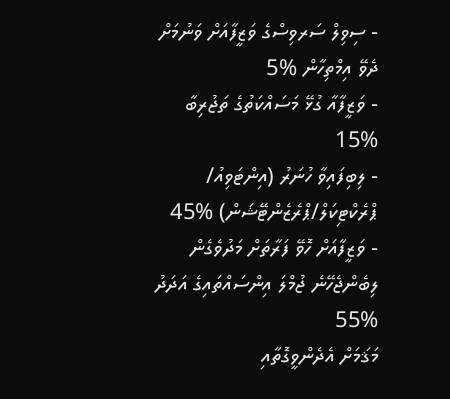- ސިވިލް ސަރވިސްގެ ވަޒީފާއަށް ވަނުމަށް ދެވޭ އިމްތިހާން %5
- ވަޒީފާއާ ގުޅޭ މަސައްކަތުގެ ތަޖުރިބާ %15
- ލިބިފައިވާ ހުނަރު (އިންޓަވިއު/ ޕްރެކްޓިކަލް/ޕްރެޒެންޓޭޝަން) %45
- ވަޒީފާއަށް ހޮވޭ ފަރާތަށް މަދުވެގެން ލިބެންޖެހޭނެ ޖުމްލަ އިންސައްތައިގެ އަދަދު %55
މަޤަމަށް އެދެންވީގޮތާއި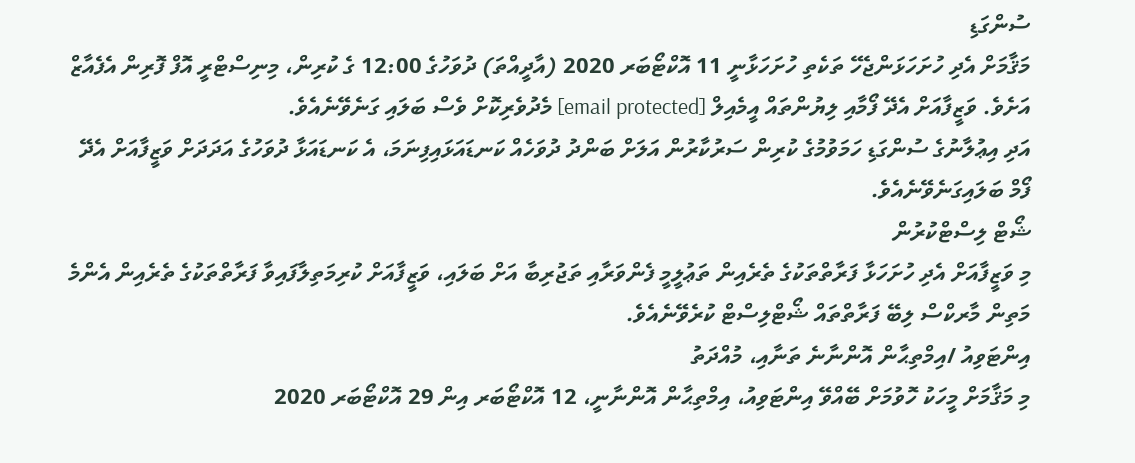ސުންގަޑި
މަޤާމަށް އެދި ހުށަހަޅަންޖެހޭ ތަކެތި ހުށަހަޅާނީ 11 އޮކްޓޯބަރ 2020 (އާދީއްތަ) ދުވަހުގެ 12:00 ގެ ކުރިން، މިނިސްޓްރީ އޮފް ފޮރިން އެފެއާޒް އަށެވެ. ވަޒީފާއަށް އެދޭ ފޯމާއި ލިޔުންތައް އީމެއިލް [email protected] މެދުވެރިކޮށް ވެސް ބަލައި ގަނެވޭނެއެވެ.
އަދި އިޢުލާނުގެ ސުންގަޑި ހަމަވުމުގެ ކުރިން ސަރުކާރުން އަލަށް ބަންދު ދުވަހެއް ކަނޑައަޅައިފިނަމަ، އެ ކަނޑައަޅާ ދުވަހުގެ އަދަދަށް ވަޒީފާއަށް އެދޭ ފޯމް ބަލައިގަނެވޭނެއެވެ.
ޝޯޓް ލިސްޓްކުރުން
މި ވަޒީފާއަށް އެދި ހުށަހަޅާ ފަރާތްތަކުގެ ތެރެއިން ތަޢުލީމީ ފެންވަރާއި ތަޖުރިބާ އަށް ބަލައި، ވަޒީފާއަށް ކުރިމަތިލާފައިވާ ފަރާތްތަކުގެ ތެރެއިން އެންމެ މަތިން މާރކްސް ލިބޭ ފަރާތްތައް ޝޯޓްލިސްޓް ކުރެވޭނެއެވެ.
އިންޓަވިއު /އިމްތިޙާން އޮންނާނެ ތަނާއި، މުއްދަތު
މި މަޤާމަށް މީހަކު ހޮވުމަށް ބޭއްވޭ އިންޓަވިއު، އިމްތިޙާން އޮންނާނީ، 12 އޮކްޓޯބަރ އިން 29 އޮކްޓޯބަރ 2020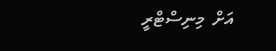އަށް  މިނިސްޓްރީ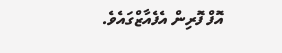އޮފް ފޮރިން އެފެއާޒްގައެވެ.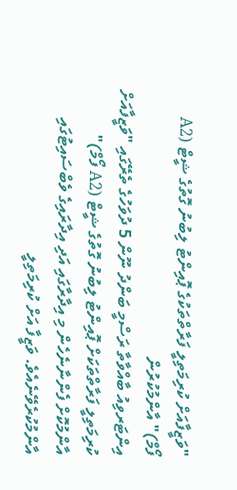"ވަޒީފާއަށް ކުރިމަތިލީ ފަރާތްތަކުގެ ޕޮއިންޓު ލިބުނު ގޮތުގެ ޝީޓް (A2 ފޯމް)" އާންމުކުރުން
އިންޓަރވިއު ބާއްވާތާ ރަސްމީ ބަންދު ނޫން 5 ދުވަހުގެ ތެރޭގައި "ވަޒީފާއަށް ކުރިމަތިލީ ފަރާތްތަކަށް ޕޮއިންޓު ލިބުނު ގޮތުގެ ޝީޓް (A2 ފޯމް)" އާންމުކޮށް ފެންނާނެހެން މި އިދާރާގައި އަދި އިދާރައިގެ ވެބްސައިޓުގައި އާންމުކުރެވޭނެއެވެ. ވަޒީފާ އަށް ކުރިމަތިލީ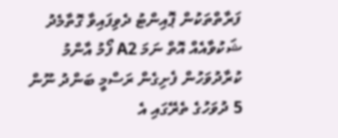ފަރާތްތަކުން ޕޮއިންޓު ދެވިފައިވާ ގޮތާމެދު ޝަކުވާއެއް އޮތް ނަމަ A2 ފޯމު އާންމު ކުރާދުވަހުން ފެށިގެން ރަސްމީ ބަންދު ނޫން 5 ދުވަހުގެ ތެރޭގައި އެ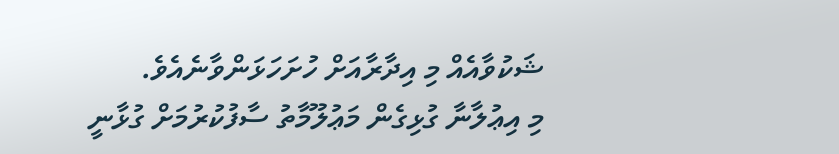ޝަކުވާއެއް މި އިދާރާއަށް ހުށަހަޅަންވާނެއެވެ.
މި އިޢުލާނާ ގުޅިގެން މަޢުލޫމާތު ސާފުކުރުމަށް ގުޅާނީ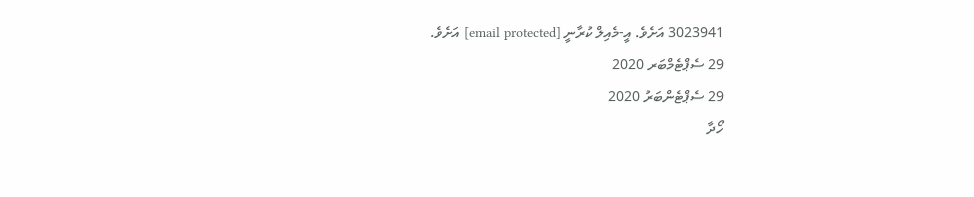3023941 އަށެވެ. އީ-މެއިލް ކުރާނީ [email protected] އަށެވެ.
29 ސެޕްޓެމްބަރ 2020
29 ސެޕްޓެންބަރު 2020
ހޯދާ